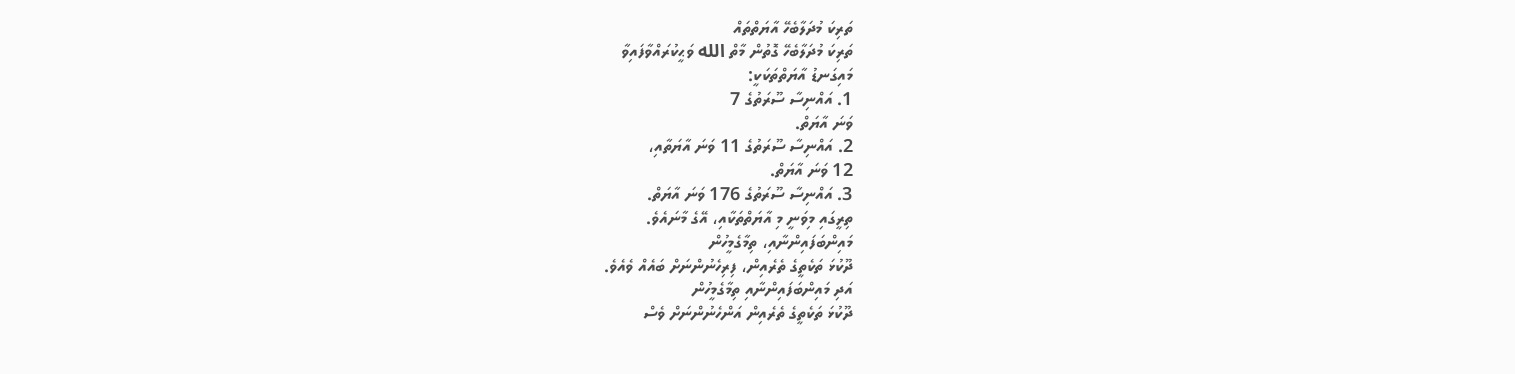ތަރިކަ މުދަލާބެހޭ އާޔަތްތައް
ތަރިކަ މުދަލާބެހޭ ގޮތުން މާތް الله ވަޙީކުރައްވާފައިވާ
މައިގަނޑު އާޔަތްތަކަކީ:
1. އައްނިސާ ސޫރަތުގެ 7
ވަނަ އާޔަތް.
2. އައްނިސާ ސޫރަތުގެ 11 ވަނަ އާޔަތާއި،
12 ވަނަ އާޔަތް.
3. އައްނިސާ ސޫރަތުގެ 176 ވަނަ އާޔަތް.
ތިރީގައި މިވަނީ މި އާޔަތްތަކާއި، އޭގެ މާނައެވެ.
މައިންބަފައިންނާއި، ތިމާގެމީހުން
ދޫކުޅަ ތަކެތީގެ ތެރެއިން، ފިރިހެނުންނަށް ބައެއް ވެއެވެ.
އަދި މައިންބަފައިންނާއި ތިމާގެމީހުން
ދޫކުޅަ ތަކެތީގެ ތެރެއިން އަންހެނުންނަށް ވެސް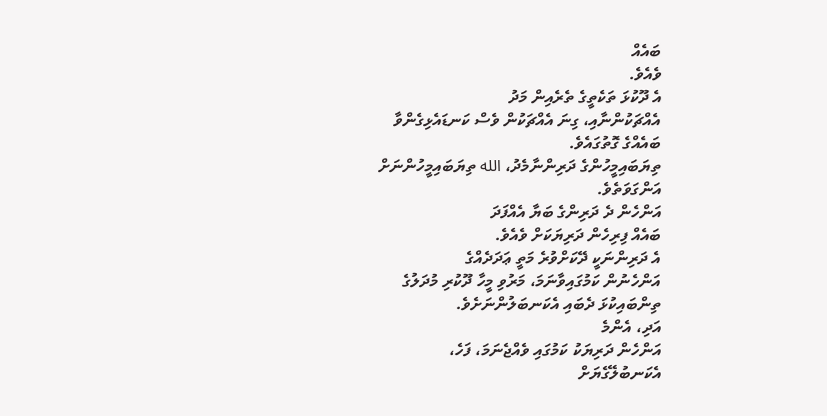ބައެއް
ވެއެވެ.
އެ ދޫކުޅަ ތަކެތީގެ ތެރެއިން މަދު
އެއްޗަކުންނާއި، ގިނަ އެއްޗަކުން ވެސް ކަނޑައެޅިގެންވާ
ބައެއްގެ ގޮތުގައެވެ.
ތިޔަބައިމީހުންގެ ދަރިންނާމެދު، الله ތިޔަބައިމީހުންނަށް
އަންގަވަތެވެ.
އަންހެން ދެ ދަރިންގެ ބަޔާ އެއްފަދަ
ބައެއް ފިރިހެން ދަރިޔަކަށް ވެއެވެ.
އެ ދަރިންނަކީ ދޭކަށްވުރެ މަތީ ޢަދަދެއްގެ
އަންހެނުން ކަމުގައިވާނަމަ، މަރުވި މީހާ ދޫކުރި މުދަލުގެ
ތިންބައިކުޅަ ދެބައި އެކަނބަލުންނަށެވެ.
އަދި، އެންމެ
އަންހެން ދަރިޔަކު ކަމުގައި ވެއްޖެނަމަ، ފަހެ،
އެކަނބުލޭގެޔަށް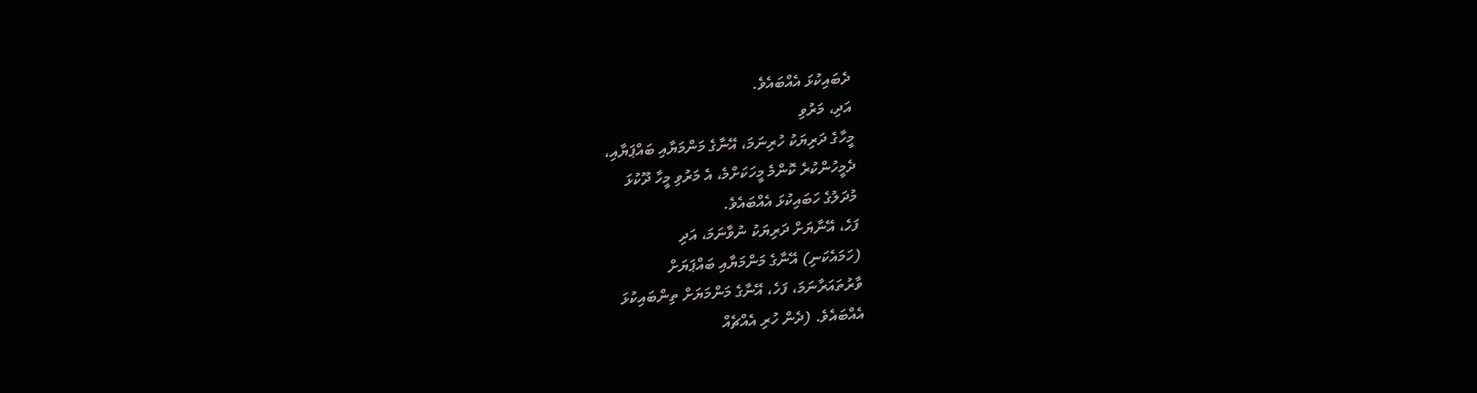ދެބައިކުޅަ އެއްބައެވެ.
އަދި، މަރުވި
މީހާގެ ދަރިޔަކު ހުރިނަމަ، އޭނާގެ މަންމަޔާއި ބައްޕަޔާއި،
ދެމީހުންކުރެ ކޮންމެ މީހަކަށްމެ، އެ މަރުވި މީހާ ދޫކުޅަ
މުދަލުގެ ހަބައިކުޅަ އެއްބައެވެ.
ފަހެ، އޭނާޔަށް ދަރިޔަކު ނުވާނަމަ، އަދި
(ހަމައެކަނި) އޭނާގެ މަންމަޔާއި ބައްޕަޔަށް
ވާރުތައަރާނަމަ، ފަހެ، އޭނާގެ މަންމަޔަށް ތިންބައިކުޅަ
އެއްބައެވެ. (ދެން ހުރި އެއްޗެއް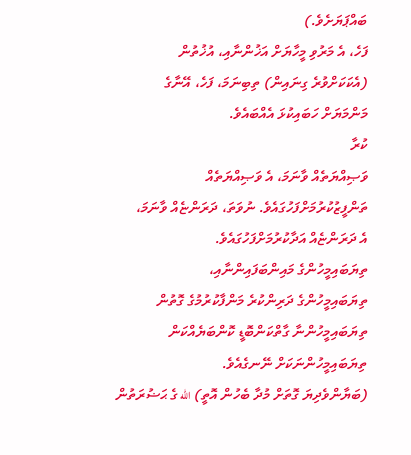ބައްޕަޔަށެވެ.)
ފަހެ، އެ މަރުވި މީހާޔަށް އަޚުންނާއި، އުޚުތުން
(އެކަކަށްވުރެ ގިނައިން) ތިބިނަމަ، ފަހެ، އޭނާގެ
މަންމަޔަށް ހަބައިކުޅަ އެއްބައެވެ.
ކުރާ
ވަޞިއްޔަތެއް ވާނަމަ، އެ ވަޞިއްޔަތެއް
ތަންފީޒުކުރުމަށްފަހުގައެވެ. ނުވަތަ، ދަރަންޏެއް ވާނަމަ،
އެ ދަރަންޏެއް އަދާކުރުމަށްފަހުގައެވެ.
ތިޔަބައިމީހުންގެ މައިންބަފައިންނާއި،
ތިޔަބައިމީހުންގެ ދަރިންކުރެ މަންފާކުރުމުގެ ގޮތުން
ތިޔަބައިމީހުންނާ ގާތްކަންބޮޑީ ކޮންބަޔެއްކަން
ތިޔަބައިމީހުންނަކަށް ނޭނގެއެވެ.
(ބަޔާންވެދިޔަ ގޮތަށް މުދާ ބެހުން އޮތީ) الله ގެ ޙަޟުރަތުން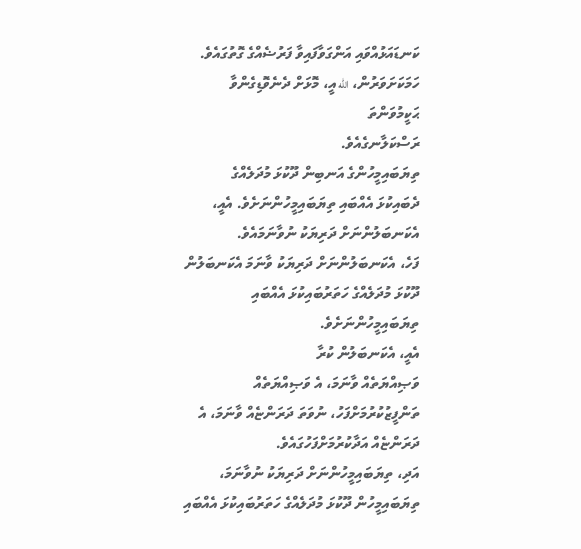ކަނޑައަޅުއްވައި އަންގަވާފައިވާ ފަރުޟެއްގެ ގޮތުގައެވެ.
ހަމަކަށަވަރުން، الله އީ، މޮޅަށް ދެނެވޮޑިގެންވާ ޙަކީމުވަންތަ
ރަސްކަލާނގެއެވެ.
ތިޔަބައިމީހުންގެ އަނބިން ދޫކުޅަ މުދަލެއްގެ
ދެބައިކުޅަ އެއްބައި ތިޔަބައިމީހުންނަށެވެ. އެއީ،
އެކަނބަލުންނަށް ދަރިޔަކު ނުވާނަމައެވެ.
ފަހެ، އެކަނބަލުންނަށް ދަރިޔަކު ވާނަމަ އެކަނބަލުން
ދޫކުޅަ މުދަލެއްގެ ހަތަރުބައިކުޅަ އެއްބައި
ތިޔަބައިމީހުންނަށެވެ.
އެއީ، އެކަނބަލުން ކުރާ
ވަޞިއްޔަތެއް ވާނަމަ، އެ ވަޞިއްޔަތެއް
ތަންފީޒުކުރުމަށްފަހު، ނުވަތަ ދަރަންޏެއް ވާނަމަ، އެ
ދަރަންޏެއް އަދާކުރުމަށްފަހުގައެވެ.
އަދި، ތިޔަބައިމީހުންނަށް ދަރިޔަކު ނުވާނަމަ،
ތިޔަބައިމީހުން ދޫކުޅަ މުދަލެއްގެ ހަތަރުބައިކުޅަ އެއްބައި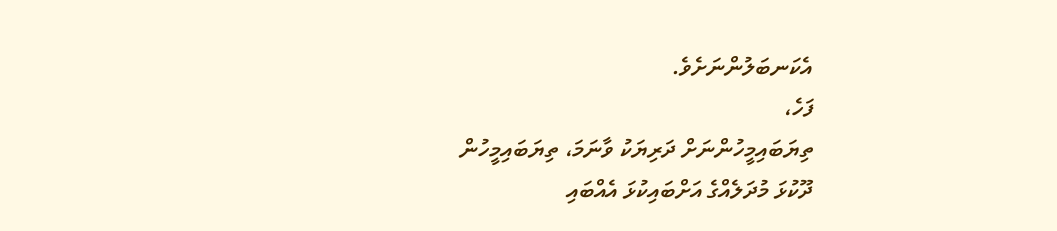އެކަނބަލުންނަށެވެ.
ފަހެ،
ތިޔަބައިމީހުންނަށް ދަރިޔަކު ވާނަމަ، ތިޔަބައިމީހުން
ދޫކުޅަ މުދަލެއްގެ އަށްބައިކުޅަ އެއްބައި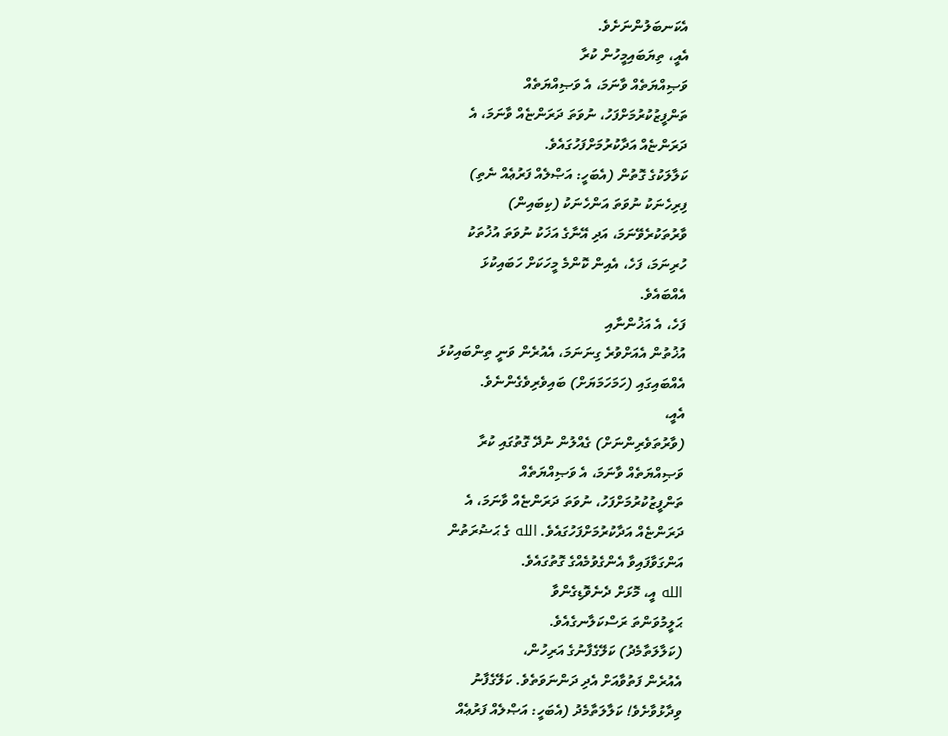އެކަނބަލުންނަށެވެ.
އެއީ، ތިޔަބައިމީހުން ކުރާ
ވަޞިއްޔަތެއް ވާނަމަ، އެ ވަޞިއްޔަތެއް
ތަންފީޒުކުރުމަށްފަހު، ނުވަތަ ދަރަންޏެއް ވާނަމަ، އެ
ދަރަންޏެއް އަދާކުރުމަށްފަހުގައެވެ.
ކަލާލަކުގެ ގޮތުން (އެބަހީ: އަޞްލެއް ފަރުޢެއް ނެތި)
ފިރިހެނަކު ނުވަތަ އަންހެނަކު (ކިބައިން)
ވާރުތަކުރެވޭނަމަ، އަދި އޭނާގެ އަޚަކު ނުވަތަ އުޚުތަކު
ހުރިނަމަ، ފަހެ، އެއިން ކޮންމެ މީހަކަށް ހަބައިކުޅަ
އެއްބައެވެ.
ފަހެ، އެ އަޚުންނާއި
އުޚުތުން އެއަށްވުރެ ގިނަނަމަ، އެއުރެން ވަނީ ތިންބައިކުޅަ
އެއްބައިގައި (ހަމަހަމަޔަށް) ބައިވެރިވެގެންނެވެ.
އެއީ،
(ވާރުތަވެރިންނަށް) ގެއްލުން ނުދޭ ގޮތުގައި ކުރާ
ވަޞިއްޔަތެއް ވާނަމަ، އެ ވަޞިއްޔަތެއް
ތަންފީޒުކުރުމަށްފަހު، ނުވަތަ ދަރަންޏެއް ވާނަމަ، އެ
ދަރަންޏެއް އަދާކުރުމަށްފަހުގައެވެ. الله ގެ ޙަޟުރަތުން
އަންގަވާފައިވާ އެންގެވުމެއްގެ ގޮތުގައެވެ.
الله އީ، މޮޅަށް ދެނެވޮޑިގެންވާ
ޙަލީމުވަންތަ ރަސްކަލާނގެއެވެ.
(ކަލާލަތާމެދު) ކަލޭގެފާނުގެ އަރިހުން،
އެއުރެން ފަތުވާއަށް އެދި ދަންނަވަތެވެ. ކަލޭގެފާނު
ވިދާޅުވާށެވެ! ކަލާލަތާމެދު (އެބަހީ: އަޞްލެއް ފަރުޢެއް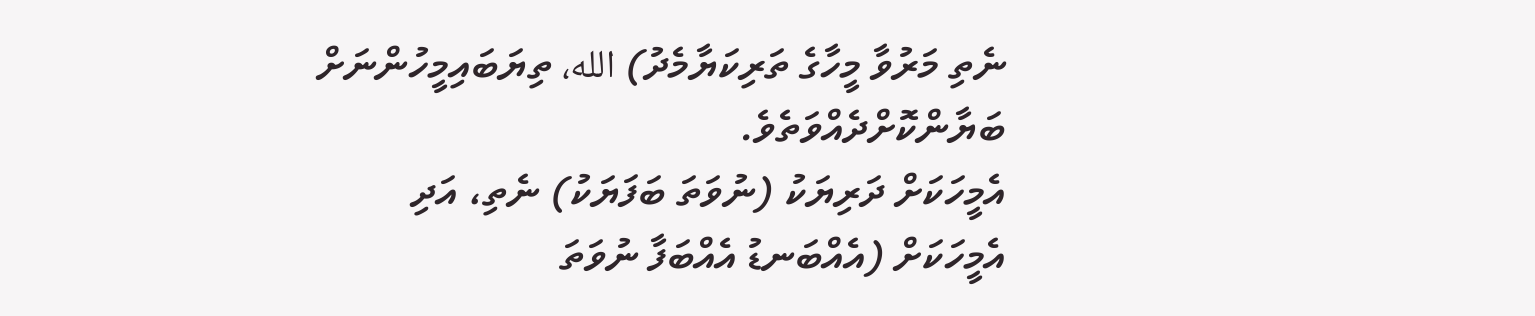ނެތި މަރުވާ މީހާގެ ތަރިކަޔާމެދު) الله، ތިޔަބައިމީހުންނަށް
ބަޔާންކޮށްދެއްވަތެވެ.
އެމީހަކަށް ދަރިޔަކު (ނުވަތަ ބަފަޔަކު) ނެތި، އަދި
އެމީހަކަށް (އެއްބަނޑު އެއްބަފާ ނުވަތަ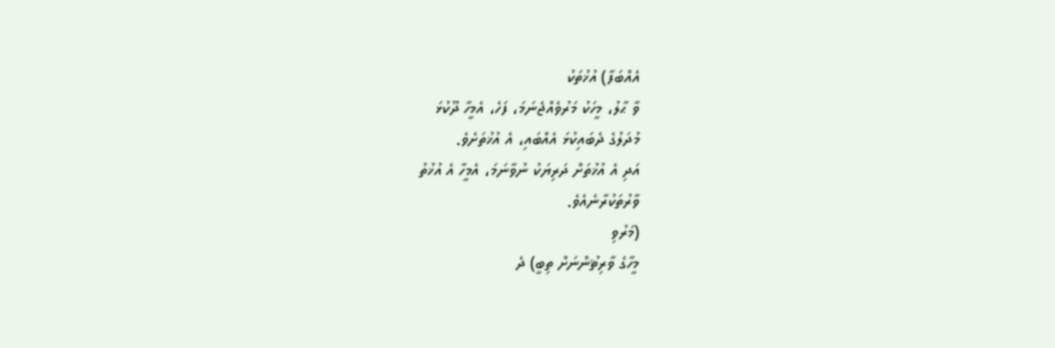އެއްބަފާ) އުޚުތަކު
ވާ ޙާލު، މީހަކު މަރުވެއްޖެނަމަ، ފަހެ، އެމީހާ ދޫކުޅަ
މުދަލުގެ ދެބައިކުޅަ އެއްބައި، އެ އުޚުތަށެވެ.
އަދި އެ އުޚުތަށް ދަރިޔަކު ނުވާނަމަ، އެމީހާ އެ އުޚުތު
ވާރުތަކުރާނެއެވެ.
(މަރުވި
މީހާގެ ވާރިޘުންނަށް ތިބީ) ދެ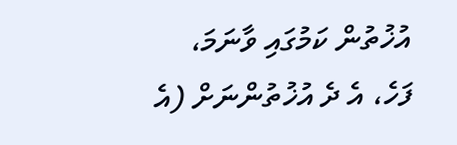އުޚުތުން ކަމުގައި ވާނަމަ،
ފަހެ، އެ ދެ އުޚުތުންނަށް (އެ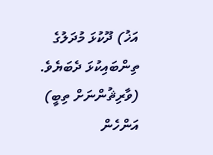އަޚު) ދޫކުޅަ މުދަލުގެ
ތިންބައިކުޅަ ދެބަޔެވެ.
(ވާރިޘުންނަށް ތިބީ) އަންހެން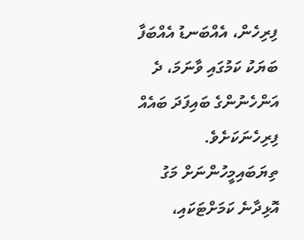ފިރިހެން، އެއްބަނޑު އެއްބަފާ ބަޔަކު ކަމުގައި ވާނަމަ، ދެ
އަންހެނުންގެ ބައިފަދަ ބައެއް ފިރިހެނަކަށެވެ.
ތިޔަބައިމީހުންނަށް މަގު އޮޅިދާނެ ކަމަށްޓަކައި،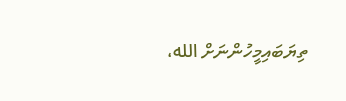ތިޔަބައިމީހުންނަށް الله،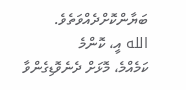ބަޔާންކޮށްދެއްވަތެވެ.
الله އީ، ކޮންމެ
ކަމެއްމެ، މޮޅަށް ދެނެވޮޑިގެންވާ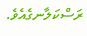ރަސްކަލާނގެއެވެ.